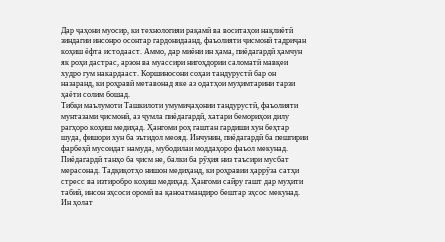Дар ҷаҳони муосир, ки технологияи рақамӣ ва воситаҳои нақлиётӣ зиндагии инсонро осонтар гардонидаанд, фаъолияти ҷисмонӣ тадриҷан коҳиш ёфта истодааст. Аммо, дар миёни ин ҳама, пиёдагардӣ ҳамчун як роҳи дастрас, арзон ва муассири нигоҳдории саломатӣ мавқеи худро гум накардааст. Коршиносони соҳаи тандурустӣ бар он назаранд, ки роҳравӣ метавонад яке аз одатҳои муҳимтарини тарзи ҳаёти солим бошад.
Тибқи маълумоти Ташкилоти умумиҷаҳонии тандурустӣ, фаъолияти мунтазами ҷисмонӣ, аз ҷумла пиёдагардӣ, хатари бемориҳои дилу рагҳоро коҳиш медиҳад. Ҳангоми роҳ гаштан гардиши хун беҳтар шуда, фишори хун ба эътидол меояд. Инчунин, пиёдагардӣ ба пешгирии фарбеҳӣ мусоидат намуда, мубодилаи моддаҳоро фаъол мекунад.
Пиёдагардӣ танҳо ба ҷисм не, балки ба рӯҳия низ таъсири мусбат мерасонад. Тадқиқотҳо нишон медиҳанд, ки роҳравии ҳаррӯза сатҳи стресс ва изтиробро коҳиш медиҳад. Ҳангоми сайру гашт дар муҳити табиӣ, инсон эҳсоси оромӣ ва қаноатмандиро бештар эҳсос мекунад. Ин ҳолат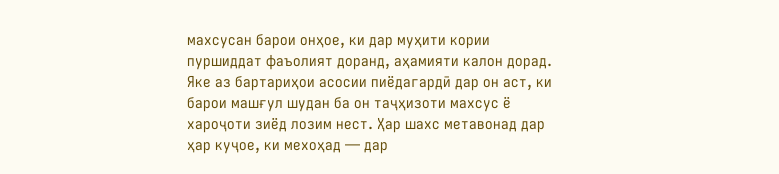махсусан барои онҳое, ки дар муҳити кории пуршиддат фаъолият доранд, аҳамияти калон дорад.
Яке аз бартариҳои асосии пиёдагардӣ дар он аст, ки барои машғул шудан ба он таҷҳизоти махсус ё хароҷоти зиёд лозим нест. Ҳар шахс метавонад дар ҳар куҷое, ки мехоҳад — дар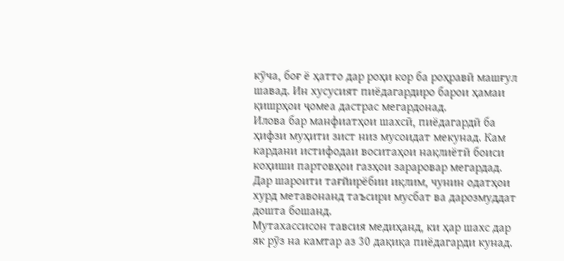кӯча, боғ ё ҳатто дар роҳи кор ба роҳравӣ машғул шавад. Ин хусусият пиёдагардиро барои ҳамаи қишрҳои ҷомеа дастрас мегардонад.
Илова бар манфиатҳои шахсӣ, пиёдагардӣ ба ҳифзи муҳити зист низ мусоидат мекунад. Кам кардани истифодаи воситаҳои нақлиётӣ боиси коҳиши партовҳои газҳои зараровар мегардад. Дар шароити тағйирёбии иқлим, чунин одатҳои хурд метавонанд таъсири мусбат ва дарозмуддат дошта бошанд.
Мутахассисон тавсия медиҳанд, ки ҳар шахс дар як рӯз на камтар аз 30 дақиқа пиёдагарди кунад.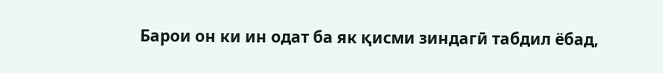Барои он ки ин одат ба як қисми зиндагӣ табдил ёбад,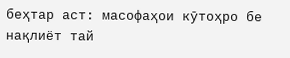беҳтар аст: масофаҳои кӯтоҳро бе нақлиёт тай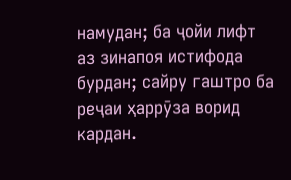намудан; ба ҷойи лифт аз зинапоя истифода бурдан; сайру гаштро ба реҷаи ҳаррӯза ворид кардан.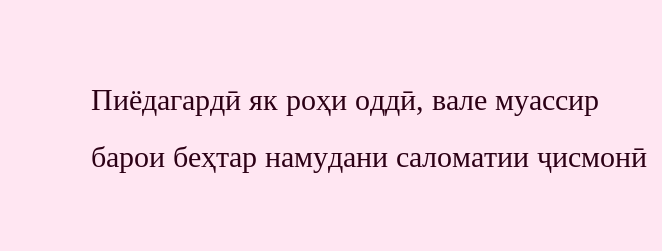Пиёдагардӣ як роҳи оддӣ, вале муассир барои беҳтар намудани саломатии ҷисмонӣ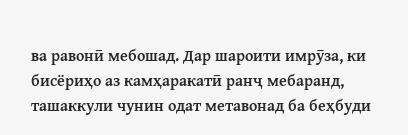ва равонӣ мебошад. Дар шароити имрӯза, ки бисёриҳо аз камҳаракатӣ ранҷ мебаранд, ташаккули чунин одат метавонад ба беҳбуди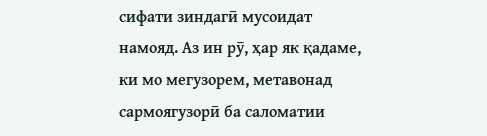сифати зиндагӣ мусоидат намояд. Аз ин рӯ, ҳар як қадаме, ки мо мегузорем, метавонад сармоягузорӣ ба саломатии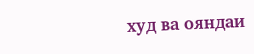худ ва ояндаи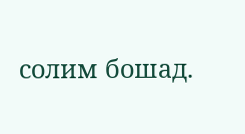солим бошад.